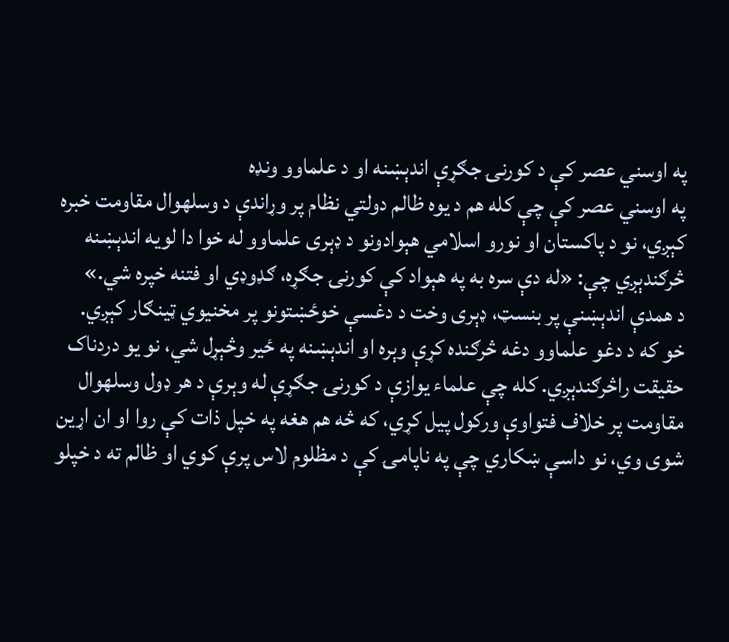په اوسني عصر کې د کورنۍ جګړې اندېښنه او د علماوو ونډه
په اوسني عصر کې چې کله هم د یوه ظالم دولتي نظام پر وړاندې د وسلهوال مقاومت خبره کېږي، نو د پاکستان او نورو اسلامي هېوادونو د ډېری علماوو له خوا دا لویه اندېښنه څرګندېږي چې: «له دې سره به په هېواد کې کورنۍ جګړه، ګډوډي او فتنه خپره شي.»
د همدې اندېښنې پر بنسټ، ډېری وخت د دغسې خوځښتونو پر مخنیوي ټینګار کېږي.
خو که د دغو علماوو دغه څرګنده کړې وېره او اندېښنه په ځیر وڅېړل شي، نو یو دردناک حقیقت راڅرګندېږي. کله چې علماء یوازې د کورنۍ جګړې له وېرې د هر ډول وسلهوال مقاومت پر خلاف فتواوې ورکول پیل کړي، که څه هم هغه په خپل ذات کې روا او ان اړین شوی وي، نو داسې ښکاري چې په ناپامۍ کې د مظلوم لاس پرې کوي او ظالم ته د خپلو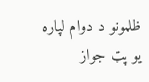ظلمونو د دوام لپاره یو پټ جواز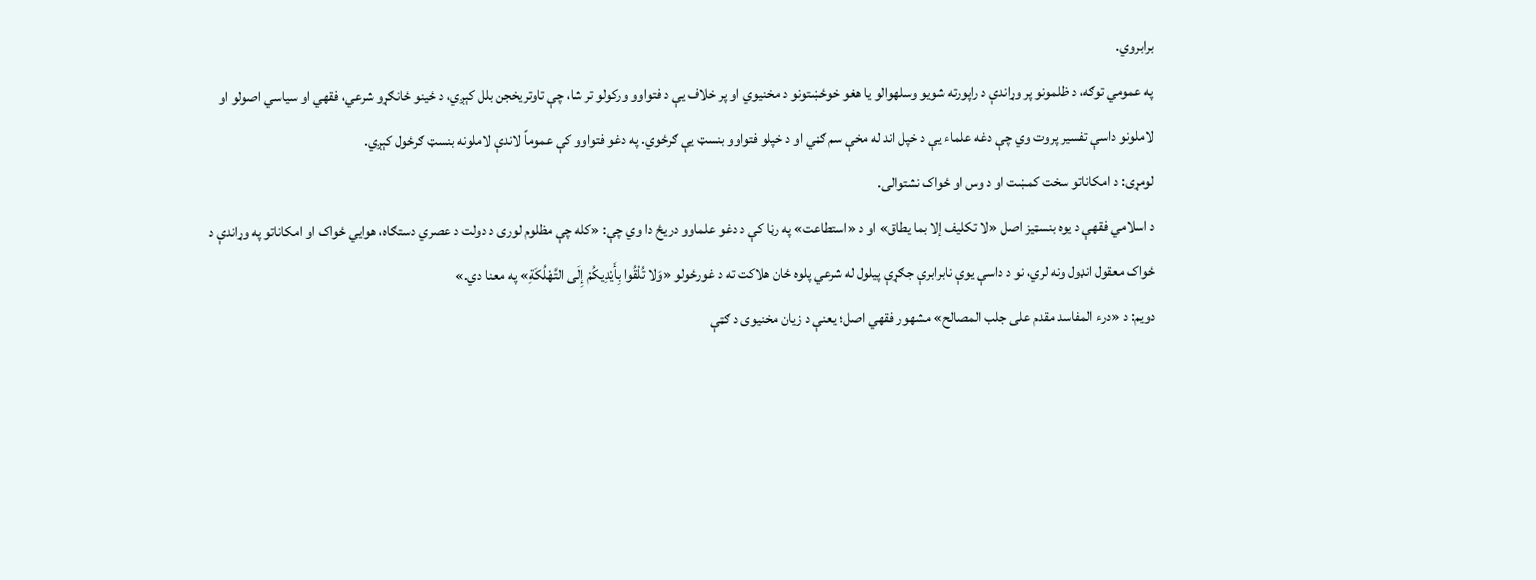برابروي.
په عمومي توګه، د ظلمونو پر وړاندې د راپورته شویو وسلهوالو یا هغو خوځښتونو د مخنیوي او پر خلاف یې د فتواوو ورکولو تر شا، چې تاوتریخجن بلل کېږي، د ځینو ځانګړو شرعي، فقهي او سیاسي اصولو او لاملونو داسې تفسیر پروت وي چې دغه علماء یې د خپل اند له مخې سم ګڼي او د خپلو فتواوو بنسټ یې ګرځوي. په دغو فتواوو کې عموماً لاندې لاملونه بنسټ ګرځول کېږي.
لومړی: د امکاناتو سخت کمښت او د وس او ځواک نشتوالی.
د اسلامي فقهې د یوه بنسټیز اصل «لا تکلیف إلا بما یطاق» او د «استطاعت» په رڼا کې د دغو علماوو دریځ دا وي چې: «کله چې مظلوم لوری د دولت د عصري دستګاه، هوايي ځواک او امکاناتو په وړاندې د ځواک معقول انډول ونه لري، نو د داسې یوې نابرابرې جګړې پیلول له شرعي پلوه ځان هلاکت ته د غورځولو «وَلا تُلْقُوا بِأَيْدِيكُمْ إِلَى التَّهْلُكَةِ» په معنا دي.»
دویم: د «درء المفاسد مقدم علی جلب المصالح» مشهور فقهي اصل؛ یعنې د زیان مخنیوی د ګټې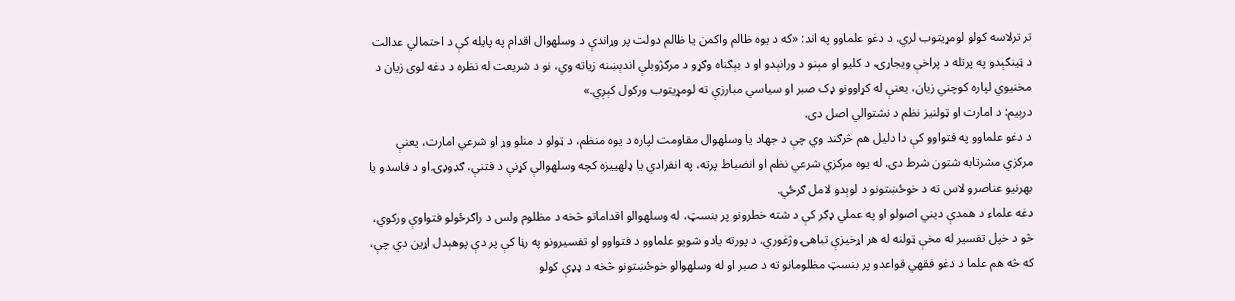تر ترلاسه کولو لومړیتوب لري. د دغو علماوو په اند: «که د یوه ظالم واکمن یا ظالم دولت پر وړاندې د وسلهوال اقدام په پایله کې د احتمالي عدالت د ټینګېدو په پرتله د پراخې ویجاړۍ، د کلیو او مېنو د ورانېدو او د بېګناه وګړو د مرګژوبلې اندېښنه زیاته وي، نو د شریعت له نظره د دغه لوی زیان د مخنیوي لپاره کوچني زیان، یعنې له کړاوونو ډک صبر او سیاسي مبارزې ته لومړیتوب ورکول کېږي.»
درېیم: د امارت او ټولنیز نظم د نشتوالي اصل دی.
د دغو علماوو په فتواوو کې دا دلیل هم څرګند وي چې د جهاد یا وسلهوال مقاومت لپاره د یوه منظم، د ټولو د منلو وړ او شرعي امارت، یعنې مرکزي مشرتابه شتون شرط دی. له یوه مرکزي شرعي نظم او انضباط پرته، په انفرادي یا ډلهییزه کچه وسلهوالې کړنې د فتنې، ګډوډۍ او د فاسدو یا بهرنیو عناصرو لاس ته د خوځښتونو د لوېدو لامل ګرځي.
دغه علماء د همدې دیني اصولو او په عملي ډګر کې د شته خطرونو پر بنسټ، له وسلهوالو اقداماتو څخه د مظلوم ولس د راګرځولو فتواوې ورکوي، څو د خپل تفسیر له مخې ټولنه له هر اړخیزې تباهۍ وژغوري. د پورته یادو شویو علماوو د فتواوو او تفسیرونو په رڼا کې پر دې پوهېدل اړین دي چې، که څه هم علما د دغو فقهي قواعدو پر بنسټ مظلومانو ته د صبر او له وسلهوالو خوځښتونو څخه د ډډې کولو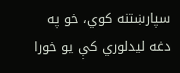سپارښتنه کوي، خو په دغه لیدلوري کې یو خورا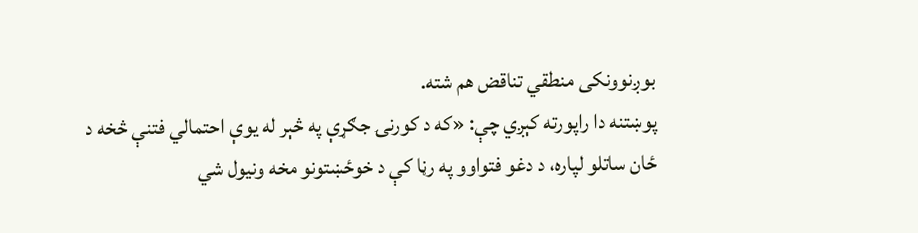بوږنوونکی منطقي تناقض هم شته.
پوښتنه دا راپورته کېږي چې: «که د کورنۍ جګړې په څېر له یوې احتمالي فتنې څخه د ځان ساتلو لپاره، د دغو فتواوو په رڼا کې د خوځښتونو مخه ونیول شي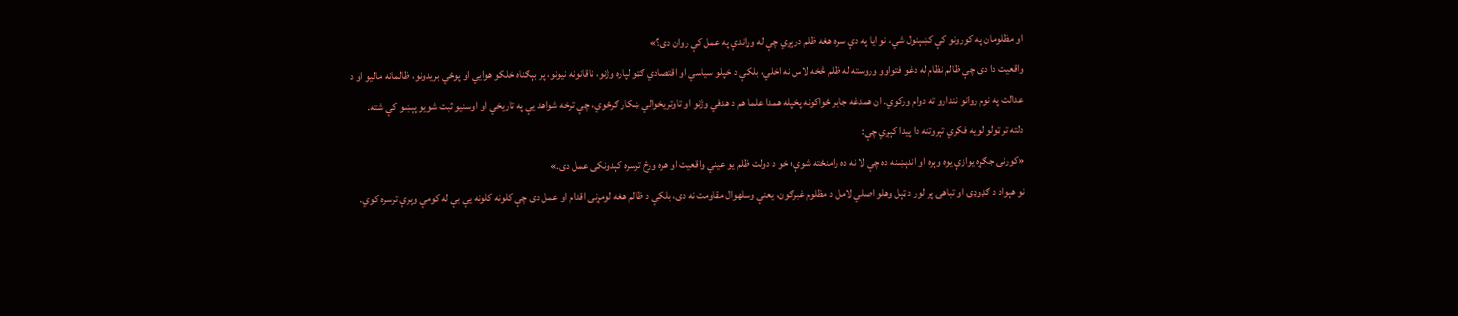او مظلومان په کورونو کې کښېنول شي، نو ایا په دې سره هغه ظلم درېږي چې له وړاندې په عمل کې روان دی؟»
واقعیت دا دی چې ظالم نظام له دغو فتواوو وروسته له ظلم څخه لاس نه اخلي، بلکې د خپلو سیاسي او اقتصادي ګټو لپاره وژنو، ناقانونه نیونو، پر بېګناه خلکو هوايي او پوځي بریدونو، ظالمانه مالیو او د عدالت په نوم روانو نندارو ته دوام ورکوي. ان همدغه جابر ځواکونه پخپله همدا علما هم د هدفي وژنو او تاوتریخوالي ښکار ګرځوي، چې ترخه شواهد یې په تاریخي او اوسنیو ثبت شویو پېښو کې شته.
دلته تر ټولو لویه فکري تېروتنه دا پیدا کېږي چې:
«کورنۍ جګړه یوازې یوه وېره او اندېښنه ده چې لا نه ده رامنځته شوې؛ خو د دولت ظلم یو عیني واقعیت او هره ورځ ترسره کېدونکی عمل دی.»
نو هېواد د ګډوډۍ او تباهۍ پر لور د ټېل وهلو اصلي لامل د مظلوم غبرګون، یعنې وسلهوال مقاومت نه دی، بلکې د ظالم هغه لومړنی اقدام او عمل دی چې کلونه کلونه یې بې له کومې وېرې ترسره کوي.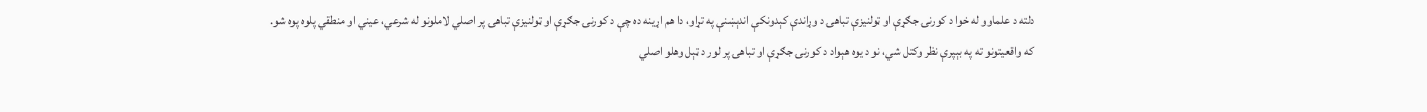دلته د علماوو له خوا د کورنۍ جګړې او ټولنیزې تباهۍ د وړاندې کېدونکې اندېښنې په تړاو، دا هم اړینه ده چې د کورنۍ جګړې او ټولنیزې تباهۍ پر اصلي لاملونو له شرعي، عیني او منطقي پلوه پوه شو.
که واقعیتونو ته په بېپرې نظر وکتل شي، نو د یوه هېواد د کورنۍ جګړې او تباهۍ پر لور د ټېل وهلو اصلي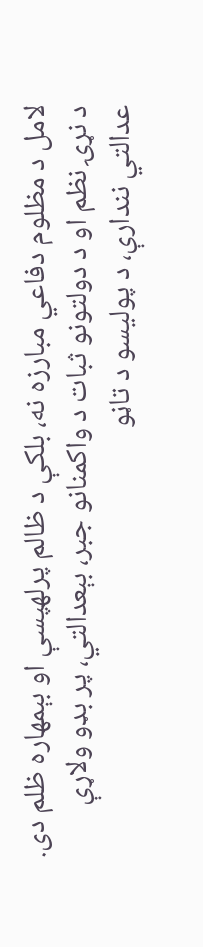لامل د مظلوم دفاعي مبارزه نه، بلکې د ظالم پرلهپسې او بېمهاره ظلم دی. د نړۍ نظم او د دولتونو ثبات د واکمنانو جبر، بېعدالتي، پر بډو ولاړې عدالتي نندارې، د پولیسو د تاڼو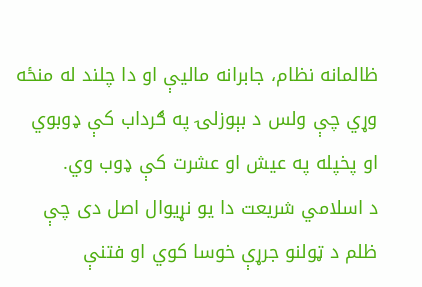ظالمانه نظام، جابرانه مالیې او دا چلند له منځه وړي چې ولس د بېوزلۍ په ګرداب کې ډوبوي او پخپله په عیش او عشرت کې ډوب وي.
د اسلامي شریعت دا یو نړیوال اصل دی چې ظلم د ټولنو جرړې خوسا کوي او فتنې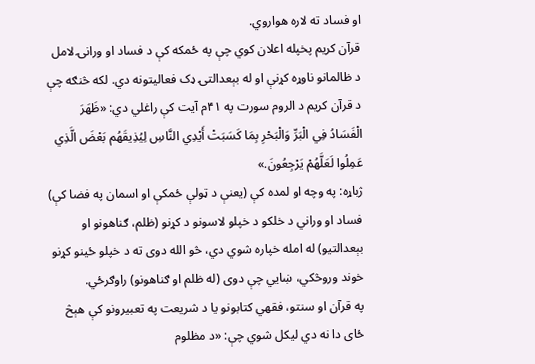او فساد ته لاره هواروي.
قرآن کریم پخپله اعلان کوي چې په ځمکه کې د فساد او ورانۍ لامل د ظالمانو ناوړه کړنې او له بېعدالتۍ ډک فعالیتونه دي. لکه څنګه چې د قرآن کریم د الروم سورت په ۴۱م آیت کې راغلي دي: «ظَهَرَ الْفَسَادُ فِي الْبَرِّ وَالْبَحْرِ بِمَا كَسَبَتْ أَيْدِي النَّاسِ لِيُذِيقَهُم بَعْضَ الَّذِي عَمِلُوا لَعَلَّهُمْ يَرْجِعُونَ.»
ژباړه: په وچه او لمده کې (یعنې د ټولې ځمکې او اسمان په فضا کې) فساد او وراني د خلکو د خپلو لاسونو د کړنو (ظلم، ګناهونو او بېعدالتیو) له امله خپاره شوي دي، څو الله دوی ته د خپلو ځینو کړنو خوند وروڅکي، ښایي چې دوی (له ظلم او ګناهونو) راوګرځي.
په قرآن او سنتو، فقهي کتابونو یا د شریعت په تعبیرونو کې هېڅ ځای دا نه دي لیکل شوي چې: «د مظلوم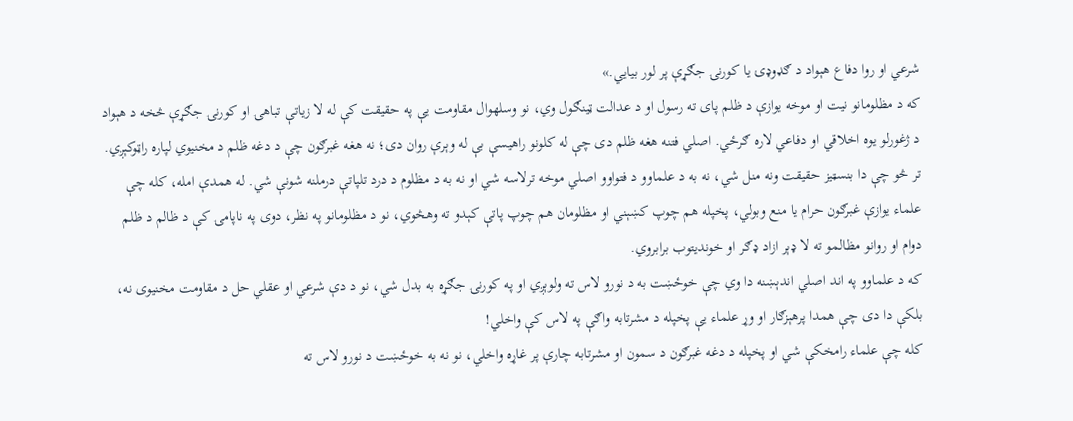شرعي او روا دفاع هېواد د ګډوډۍ یا کورنۍ جګړې پر لور بیایي.»
که د مظلومانو نیت او موخه یوازې د ظلم پای ته رسول او د عدالت ټینګول وي، نو وسلهوال مقاومت یې په حقیقت کې له لا زیاتې تباهۍ او کورنۍ جګړې څخه د هېواد د ژغورلو یوه اخلاقي او دفاعي لاره ګرځي. اصلي فتنه هغه ظلم دی چې له کلونو راهیسې بې له وېرې روان دی؛ نه هغه غبرګون چې د دغه ظلم د مخنیوي لپاره راټوکېږي.
تر څو چې دا بنسټیز حقیقت ونه منل شي، نه به د علماوو د فتواوو اصلي موخه ترلاسه شي او نه به د مظلوم د درد تلپاتې درملنه شونې شي. له همدې امله، کله چې علماء یوازې غبرګون حرام یا منع وبولي، پخپله هم چوپ کښېني او مظلومان هم چوپ پاتې کېدو ته وهڅوي، نو د مظلومانو په نظر، دوی په ناپامۍ کې د ظالم د ظلم دوام او روانو مظالمو ته لا ډېر ازاد ډګر او خوندیتوب برابروي.
که د علماوو په اند اصلي اندېښنه دا وي چې خوځښت به د نورو لاس ته ولوېږي او په کورنۍ جګړه به بدل شي، نو د دې شرعي او عقلي حل د مقاومت مخنیوی نه، بلکې دا دی چې همدا پرهېزګار او وړ علماء یې پخپله د مشرتابه واګې په لاس کې واخلي!
کله چې علماء رامخکې شي او پخپله د دغه غبرګون د سمون او مشرتابه چارې پر غاړه واخلي، نو نه به خوځښت د نورو لاس ته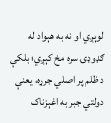لوېږي او نه به هېواد له ګډوډۍ سره مخ کېږي؛ بلکې د ظلم پر اصلي جرړه، یعنې دولتي جبر به اغېزناک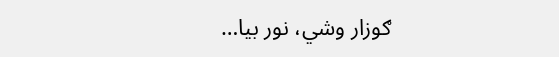ګوزار وشي، نور بیا…